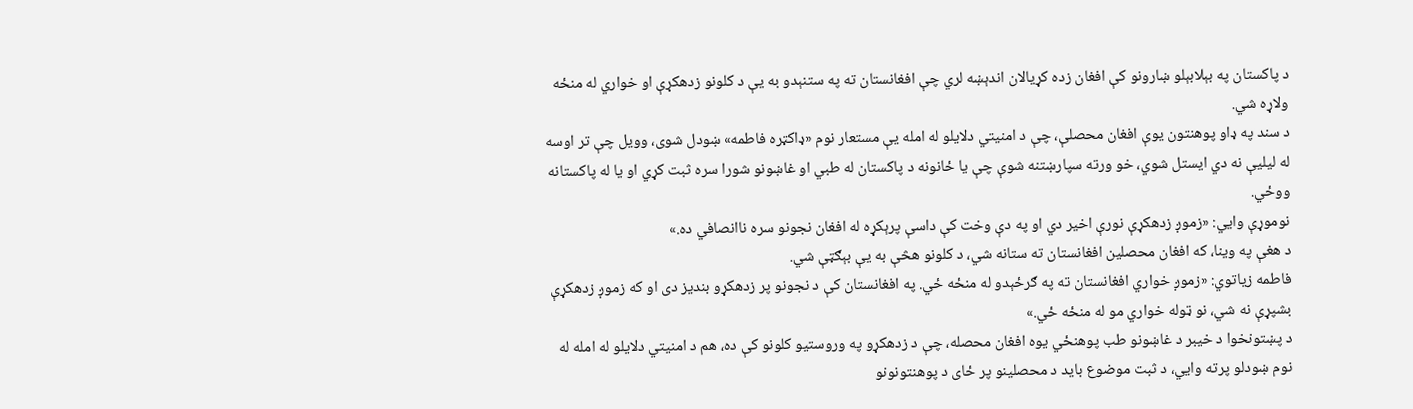د پاکستان په بېلابېلو ښارونو کې افغان زده کړیالان اندېښه لري چې افغانستان ته په ستنېدو به یې د کلونو زدهکړې او خواري له منځه ولاړه شي.
د سند په ډاو پوهنتون یوې افغان محصلې، چې د امنیتي دلایلو له امله یې مستعار نوم «ډاکټره فاطمه» ښودل شوی، وویل چې تر اوسه له لیلیې نه دي ایستل شوي، خو ورته سپارښتنه شوې چې یا ځانونه د پاکستان له طبي او غاښونو شورا سره ثبت کړي او یا له پاکستانه ووځي.
نوموړې وایي: «زموږ زدهکړې نورې اخیر دي او په دې وخت کې داسې پرېکړه له افغان نجونو سره ناانصافي ده.»
د هغې په وینا، که افغان محصلین افغانستان ته ستانه شي، د کلونو هڅې به یې بېګټې شي.
فاطمه زیاتوي: «زموږ خواري افغانستان ته په ګرځېدو له منځه ځي. په افغانستان کې د نجونو پر زدهکړو بندیز دی او که زموږ زدهکړې بشپړې نه شي، نو ټوله خواري مو له منځه ځي.»
د پښتونخوا د خیبر د غاښونو طب پوهنځي یوه افغان محصله، چې د زدهکړو په وروستیو کلونو کې ده، هم د امنیتي دلایلو له امله له نوم ښودلو پرته وايي، د ثبت موضوع باید د محصلینو پر ځای د پوهنتونونو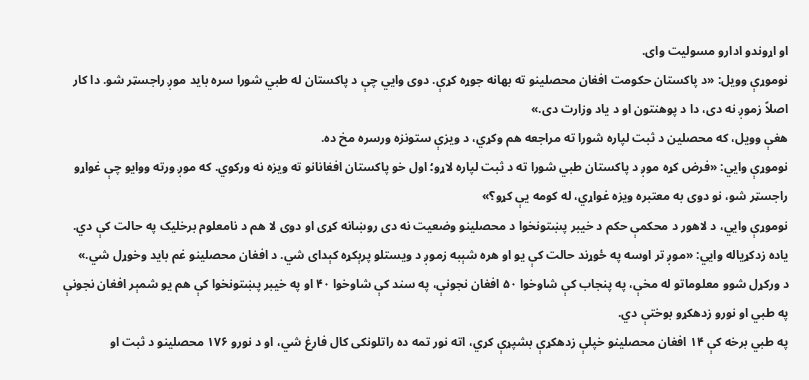او اړوندو ادارو مسولیت وای.
نوموړې وویل: «د پاکستان حکومت افغان محصلینو ته بهانه جوړه کړې. دوی وایي چې د پاکستان له طبي شورا سره باید موږ راجسټر شو. دا کار اصلاً زموږ نه دی، دا د پوهنتون او د یاد وزارت دی.»
هغې وویل، که محصلین د ثبت لپاره شورا ته مراجعه هم وکړي، د ویزې ستونزه ورسره مخ ده.
نوموړې وایي: «فرض کړه موږ د پاکستان طبي شورا ته د ثبت لپاره لاړو؛ اول خو پاکستان افغانانو ته ویزه نه ورکوي. که موږ ورته ووایو چې غواړو راجسټر شو، نو دوی به معتبره ویزه غواړي، له کومه یې کړو؟»
نوموړې وايي، د لاهور د محکمې حکم د خیبر پښتونخوا د محصلینو وضعیت نه دی روښانه کړی او دوی لا هم د نامعلوم برخلیک په حالت کې دي.
یاده زدکړیاله وایي: «موږ تر اوسه په ځوړند حالت کې یو او هره شېبه زموږ د ویستلو پرېکړه کېدای شي. د افغان محصلینو غم باید وخوړل شي.»
د ورکړل شوو معلوماتو له مخې، په پنجاب کې شاوخوا ۵۰ افغان نجونې، په سند کې شاوخوا ۴۰ او په خیبر پښتونخوا کې هم یو شمېر افغان نجونې په طبي او نورو زدهکړو بوختې دي.
په طبي برخه کې ۱۴ افغان محصلینو خپلې زدهکړې بشپړې کړي، اته نور تمه ده راتلونکی کال فارغ شي، او د نورو ۱۷۶ محصلینو د ثبت او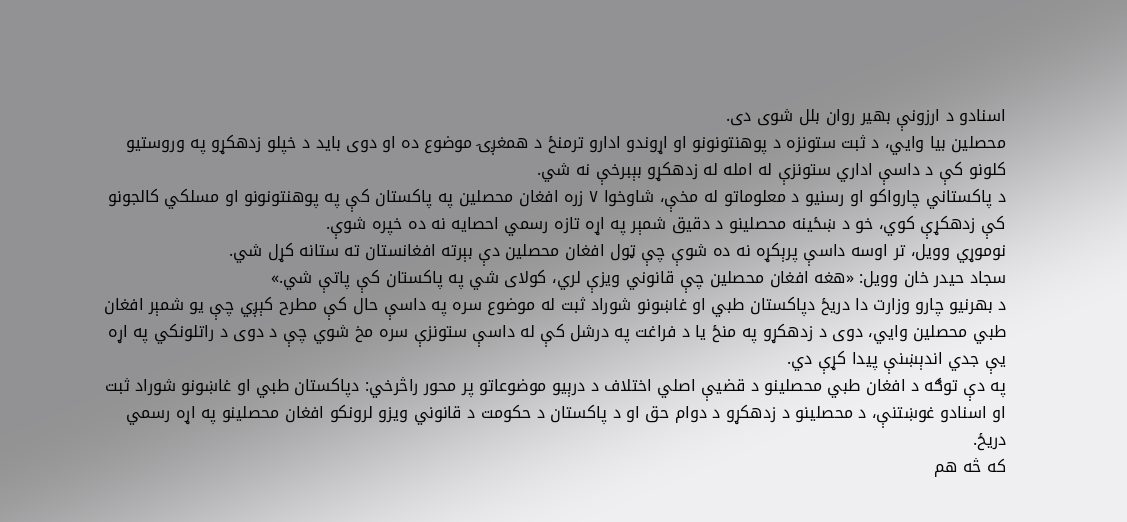اسنادو د ارزونې بهیر روان بلل شوی دی.
محصلین بیا وايي، د ثبت ستونزه د پوهنتونونو او اړوندو ادارو ترمنځ د همغږۍ موضوع ده او دوی باید د خپلو زدهکړو په وروستیو کلونو کې د داسې اداري ستونزې له امله له زدهکړو بېبرخې نه شي.
د پاکستاني چارواکو او رسنیو د معلوماتو له مخې، شاوخوا ۷ زره افغان محصلین په پاکستان کې په پوهنتونونو او مسلکي کالجونو کې زدهکړې کوي، خو د ښځینه محصلینو د دقیق شمېر په اړه تازه رسمي احصایه نه ده خپره شوې.
نوموړي وویل، تر اوسه داسې پرېکړه نه ده شوې چې ټول افغان محصلین دې بېرته افغانستان ته ستانه کړل شي.
سجاد حیدر خان وویل: «هغه افغان محصلین چې قانوني ویزې لري، کولای شي په پاکستان کې پاتې شي.»
د بهرنیو چارو وزارت دا دریځ دپاکستان طبي او غاښونو شوراد ثبت له موضوع سره په داسې حال کې مطرح کېږي چې یو شمېر افغان طبي محصلین وايي، دوی د زدهکړو په منځ یا د فراغت په درشل کې له داسې ستونزې سره مخ شوي چې د دوی د راتلونکي په اړه یې جدي اندېښنې پیدا کړې دي.
په دې توګه د افغان طبي محصلینو د قضیې اصلي اختلاف د درېیو موضوعاتو پر محور راڅرخي: دپاکستان طبي او غاښونو شوراد ثبت او اسنادو غوښتنې، د محصلینو د زدهکړو د دوام حق او د پاکستان د حکومت د قانوني ویزو لرونکو افغان محصلینو په اړه رسمي دریځ.
که څه هم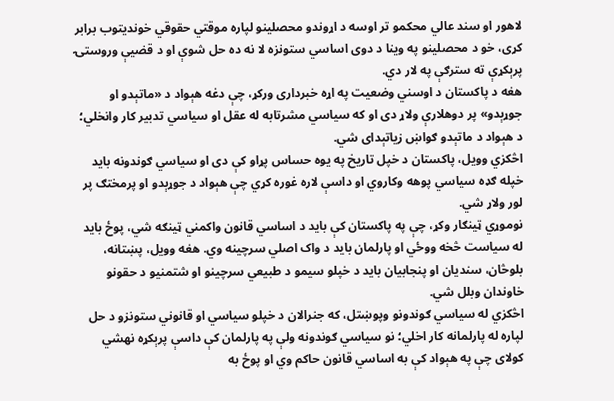لاهور او سند عالي محکمو تر اوسه د اړوندو محصلینو لپاره موقتي حقوقي خوندیتوب برابر کړی، خو د محصلینو په وینا د دوی اساسي ستونزه لا نه ده حل شوې او د قضیې وروستۍ پرېکړې ته سترګې په لار دي.
هغه د پاکستان د اوسني وضعیت په اړه خبرداری ورکړ، چې دغه هېواد د «ماتېدو او جوړېدو» پر دوهلارې ولاړ دی او که سیاسي مشرتابه له عقل او سیاسي تدبیر کار وانخلي؛ د هېواد د ماتېدو ګواښ زیاتېدای شي.
اڅکزي وویل، پاکستان د خپل تاریخ په یوه حساس پړاو کې دی او سیاسي ګوندونه باید خپله ګډه سیاسي پوهه وکاروي او داسې لاره غوره کړي چې هېواد د جوړېدو او پرمختګ پر لور ولاړ شي.
نوموړي ټینګار وکړ، چې په پاکستان کې باید د اساسي قانون واکمني ټینګه شي، پوځ باید له سیاست څخه ووځي او پارلمان باید د واک اصلي سرچینه وي. هغه وویل، پښتانه، بلوڅان، سندیان او پنجابيان باید د خپلو سیمو د طبیعي سرچینو او شتمنیو د حقونو خاوندان وبلل شي.
اڅکزي له سیاسي ګوندونو وپوښتل، که جنرالان د خپلو سیاسي او قانوني ستونزو د حل لپاره له پارلمانه کار اخلي؛ نو سیاسي ګوندونه ولې په پارلمان کې داسې پرېکړه نهشي کولای چې په هېواد کې به اساسي قانون حاکم وي او پوځ به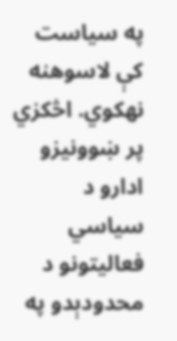په سیاست کې لاسوهنه نهکوي. اڅکزي پر ښوونیزو ادارو د سیاسي فعالیتونو د محدودېدو په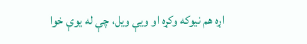اړه هم نیوکه وکړه او ویې ویل، چې له یوې خوا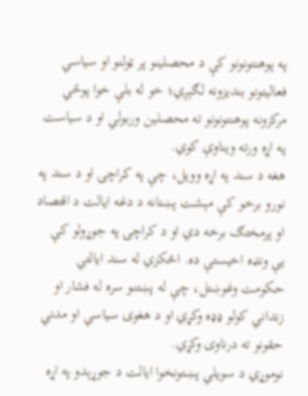په پوهنتونونو کې د محصلینو پر ټولنو او سیاسي فعالیتونو بندیزونه لګېږي؛ خو له بلې خوا پوځي مرکزونه پوهنتونونو ته محصلین وربولي او د سیاست په اړه ورته ویناوې کوي.
هغه د سند په اړه وویل، چې په کراچۍ او د سند په نورو برخو کې مېشت پښتانه د دغه ایالت د اقتصاد او پرمختګ برخه دي او د کراچۍ په جوړولو کې یې ونډه اخیستې ده. اڅکزي له سند ایالتي حکومت وغوښتل، چې له پښتنو سره له فشار او زنداني کولو ډډه وکړي او د هغوی سیاسي او مدني حقونو ته درناوی وکړي.
نوموړي د سویلي پښتونخوا ایالت د جوړېدو په اړه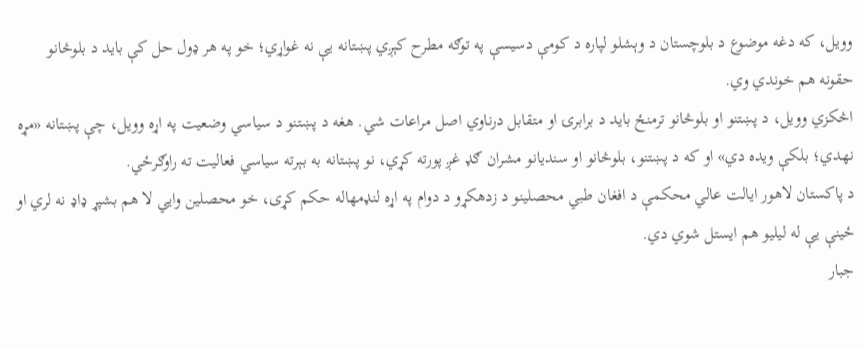وویل، که دغه موضوع د بلوچستان د وېشلو لپاره د کومې دسیسې په توګه مطرح کېږي پښتانه یې نه غواړي؛ خو په هر ډول حل کې باید د بلوڅانو حقونه هم خوندي وي.
اڅکزي وویل، د پښتنو او بلوڅانو ترمنځ باید د برابرۍ او متقابل درناوي اصل مراعات شي. هغه د پښتنو د سیاسي وضعیت په اړه وویل، چې پښتانه «مړه نهدي؛ بلکې ویده دي» او که د پښتنو، بلوڅانو او سندیانو مشران ګډ غږ پورته کړي، نو پښتانه به بېرته سیاسي فعالیت ته راوګرځي.
د پاکستان لاهور ایالت عالي محکمې د افغان طبي محصلینو د زدهکړو د دوام په اړه لنډمهاله حکم کړی، خو محصلین وايي لا هم بشپړ ډاډ نه لري او ځینې یې له لیلیو هم ایستل شوي دي.
جبار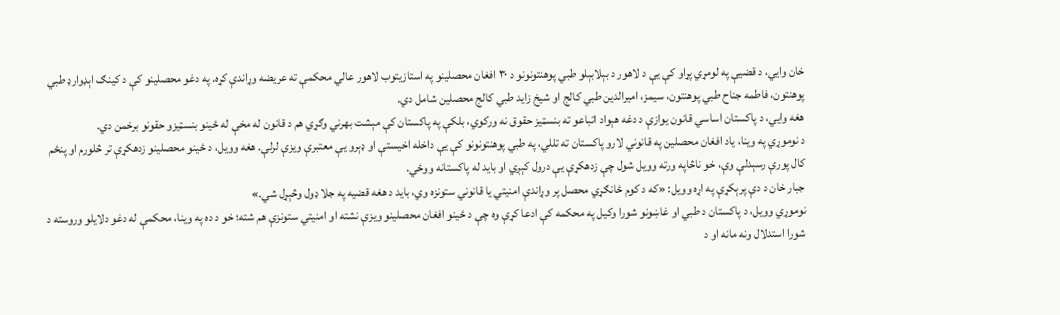خان وايي، د قضیې په لومړي پړاو کې یې د لاهور د بېلابېلو طبي پوهنتونونو د ۳۰ افغان محصلینو په استازیتوب لاهور عالي محکمې ته عریضه وړاندې کړه. په دغو محصلینو کې د کینګ اېډوارډ طبي پوهنتون، فاطمه جناح طبي پوهنتون، سیمز، امیرالدین طبي کالج او شیخ زاید طبي کالج محصلین شامل دي.
هغه وايي، د پاکستان اساسي قانون یوازې د دغه هېواد اتباعو ته بنسټیز حقوق نه ورکوي، بلکې په پاکستان کې مېشت بهرني وګړي هم د قانون له مخې له ځینو بنسټیزو حقونو برخمن دي.
د نوموړي په وینا، یاد افغان محصلین په قانوني لارو پاکستان ته تللي، په طبي پوهنتونونو کې یې داخله اخیستې او ډېرو یې معتبرې ویزې لرلې. هغه وویل، د ځینو محصلینو زدهکړې تر څلورم او پنځم کال پورې رسېدلې وې، خو ناڅاپه ورته وویل شول چې زدهکړې یې درول کېږي او باید له پاکستانه ووځي.
جبار خان د دې پرېکړې په اړه وویل: «که د کوم ځانګړي محصل پر وړاندې امنیتي یا قانوني ستونزه وي، باید د هغه قضیه په جلا ډول وڅېړل شي.»
نوموړي وویل، د پاکستان د طبي او غاښونو شورا وکیل په محکمه کې ادعا کړې وه چې د ځینو افغان محصلینو ویزې نشته او امنیتي ستونزې هم شته؛ خو د ده په وینا، محکمې له دغو دلایلو وروسته د شورا استدلال ونه مانه او د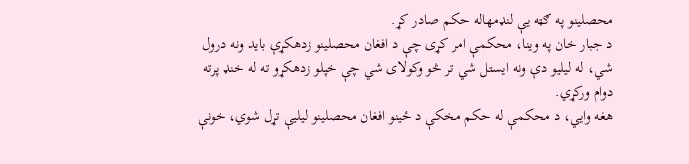محصلینو په ګټه یې لنډمهاله حکم صادر کړ.
د جبار خان په وینا، محکمې امر کړی چې د افغان محصلینو زدهکړې باید ونه درول شي، له لیلیو دې ونه ایستل شي تر څو وکولای شي چې خپلو زدهکړو ته له خنډ پرته دوام ورکړي.
هغه وايي، د محکمې له حکم مخکې د ځینو افغان محصلینو لیلیې تړل شوي، خونې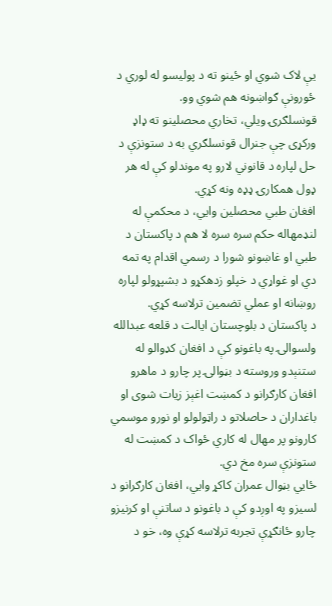یې لاک شوي او ځینو ته د پولیسو له لوري د ځورونې ګواښونه هم شوي وو.
قونسلګرۍ ویلي، تخاري محصلینو ته ډاډ ورکړی چې جنرال قونسلګري به د ستونزې د حل لپاره د قانوني لارو په موندلو کې له هر ډول همکارۍ ډډه ونه کړي.
افغان طبي محصلین وايي، د محکمې له لنډمهاله حکم سره سره لا هم د پاکستان د طبي او غاښونو شورا د رسمي اقدام په تمه دي او غواړي د خپلو زدهکړو د بشپړولو لپاره روښانه او عملي تضمین ترلاسه کړي.
د پاکستان د بلوچستان ایالت د قلعه عبدالله ولسوالۍ په باغونو کې د افغان کډوالو له ستنېدو وروسته د بڼوالۍ پر چارو د ماهرو افغان کارګرانو د کمښت اغېز زیات شوی او باغداران د حاصلاتو د راټولولو او نورو موسمي کارونو پر مهال له کاري ځواک د کمښت له ستونزې سره مخ دي.
ځايي بڼوال عمران کاکړ وايي، افغان کارګرانو د لسیزو په اوږدو کې د باغونو د ساتنې او کرنیزو چارو ځانګړې تجربه ترلاسه کړې وه، خو د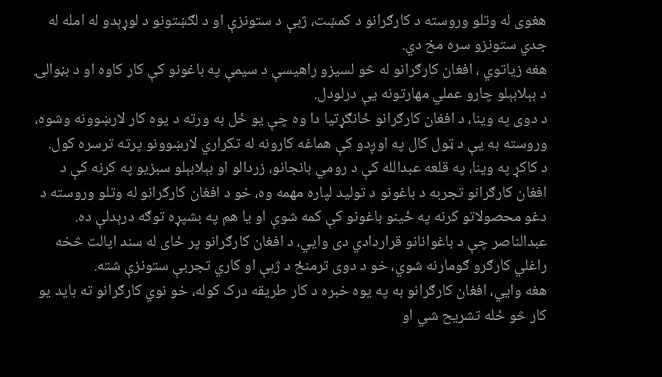هغوی له وتلو وروسته د کارګرانو د کمښت، ژبې د ستونزې او د لګښتونو د لوړېدو له امله له جدي ستونزو سره مخ دي.
هغه زیاتوي ، افغان کارګرانو له څو لسیزو راهیسې د سیمې په باغونو کې کار کاوه او د بڼوالۍ د بېلابېلو چارو عملي مهارتونه یې درلودل.
د دوی په وینا، د افغان کارګرانو ځانګړتیا دا وه چې یو ځل به ورته د یوه کار لارښوونه وشوه، وروسته به یې د ټول کال په اوږدو کې هماغه کارونه له تکراري لارښوونو پرته ترسره کول.
د کاکړ په وینا، په قلعه عبدالله کې د رومي بانجانو، زردالو او بېلابېلو سبزیو په کرنه کې د افغان کارګرانو تجربه د باغونو د تولید لپاره مهمه وه، خو د افغان کارګرانو له وتلو وروسته د دغو محصولاتو کرنه په ځینو باغونو کې کمه شوې او یا هم په بشپړه توګه درېدلې ده.
عبدالناصر چې د باغوانانو قراردادي دی وايي، د افغان کارګرانو پر ځای له سند ایالت څخه راغلي کارګرو ګومارنه شوي، خو د دوی ترمنځ د ژبې او کاري تجربې ستونزې شته.
هغه وايي، افغان کارګرانو به په یوه خبره د کار طریقه درک کوله، خو نوي کارګرانو ته باید یو کار څو ځله تشریح شي او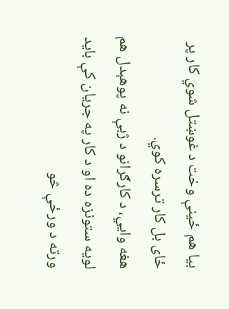بیا هم ځینې وخت د غوښتل شوي کار پر ځای بل کار ترسره کوي.
هغه وايي، د کارګرانو د ژبې نه پوهېدل هم لویه ستونزه ده او د کار په جریان کې باید ورته د ورځې څو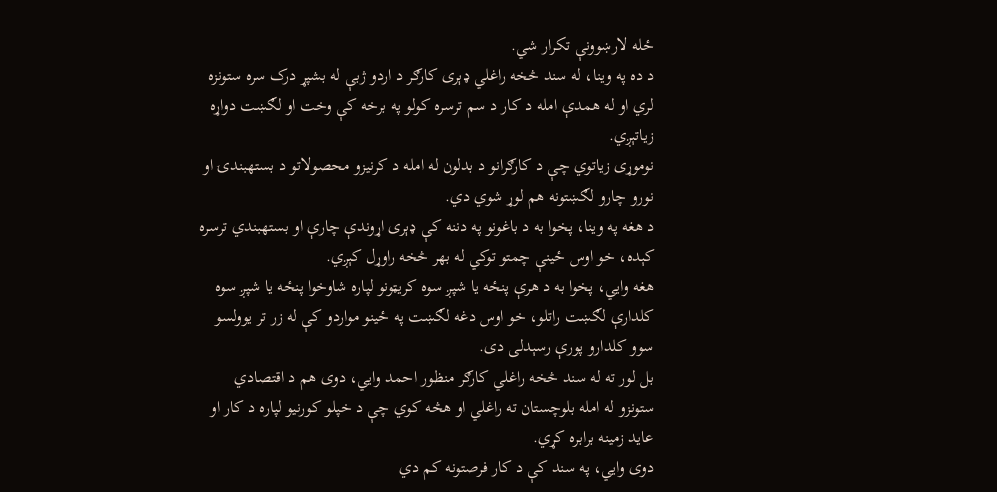ځله لارښوونې تکرار شي.
د ده په وینا، له سند څخه راغلي ډېری کارګر د اردو ژبې له بشپړ درک سره ستونزه لري او له همدې امله د کار د سم ترسره کولو په برخه کې وخت او لګښت دواړه زیاتېږي.
نوموړی زیاتوي چې د کارګرانو د بدلون له امله د کرنیزو محصولاتو د بستهبندۍ او نورو چارو لګښتونه هم لوړ شوي دي.
د هغه په وینا، پخوا به د باغونو په دننه کې ډېری اړوندې چارې او بستهبندي ترسره کېده، خو اوس ځینې چمتو توکي له بهر څخه راوړل کېږي.
هغه وايي، پخوا به د هرې پنځه یا شپږ سوه کریټونو لپاره شاوخوا پنځه یا شپږ سوه کلدارې لګښت راتلو، خو اوس دغه لګښت په ځینو مواردو کې له زر تر یوولسو سوو کلدارو پورې رسېدلی دی.
بل لور ته له سند څخه راغلي کارګر منظور احمد وايي، دوی هم د اقتصادي ستونزو له امله بلوچستان ته راغلي او هڅه کوي چې د خپلو کورنیو لپاره د کار او عاید زمینه برابره کړي.
دوی وايي، په سند کې د کار فرصتونه کم دي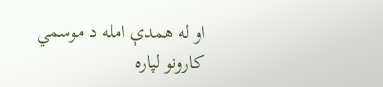او له همدې امله د موسمي کارونو لپاره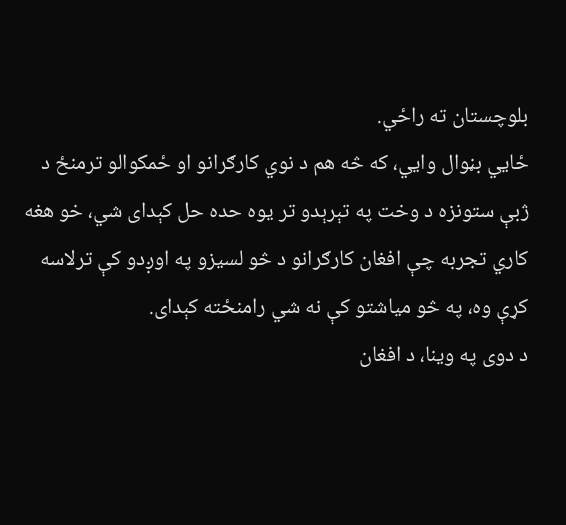بلوچستان ته راځي.
ځايي بڼوال وايي، که څه هم د نوي کارګرانو او ځمکوالو ترمنځ د ژبې ستونزه د وخت په تېرېدو تر یوه حده حل کېدای شي، خو هغه کاري تجربه چې افغان کارګرانو د څو لسیزو په اوږدو کې ترلاسه کړې وه، په څو میاشتو کې نه شي رامنځته کېدای.
د دوی په وینا، د افغان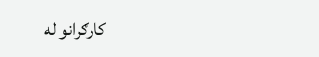کارګرانو له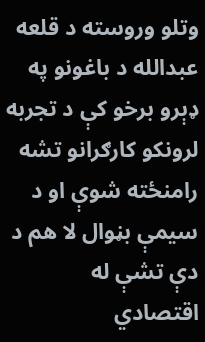وتلو وروسته د قلعه عبدالله د باغونو په ډېرو برخو کې د تجربه لرونکو کارګرانو تشه رامنځته شوې او د سیمې بڼوال لا هم د دې تشې له اقتصادي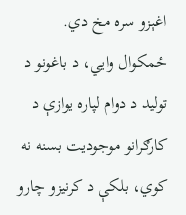اغېزو سره مخ دي.
ځمکوال وايي، د باغونو د تولید د دوام لپاره یوازې د کارګرانو موجودیت بسنه نه کوي، بلکې د کرنیزو چارو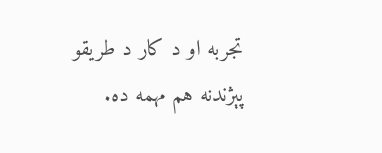تجربه او د کار د طریقو پېژندنه هم مهمه ده.